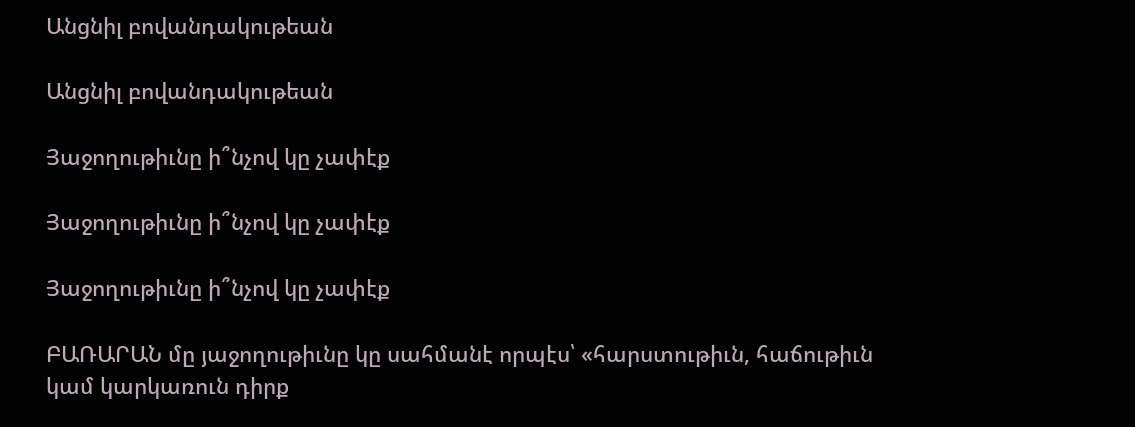Անցնիլ բովանդակութեան

Անցնիլ բովանդակութեան

Յաջողութիւնը ի՞նչով կը չափէք

Յաջողութիւնը ի՞նչով կը չափէք

Յաջողութիւնը ի՞նչով կը չափէք

ԲԱՌԱՐԱՆ մը յաջողութիւնը կը սահմանէ որպէս՝ «հարստութիւն, հաճութիւն կամ կարկառուն դիրք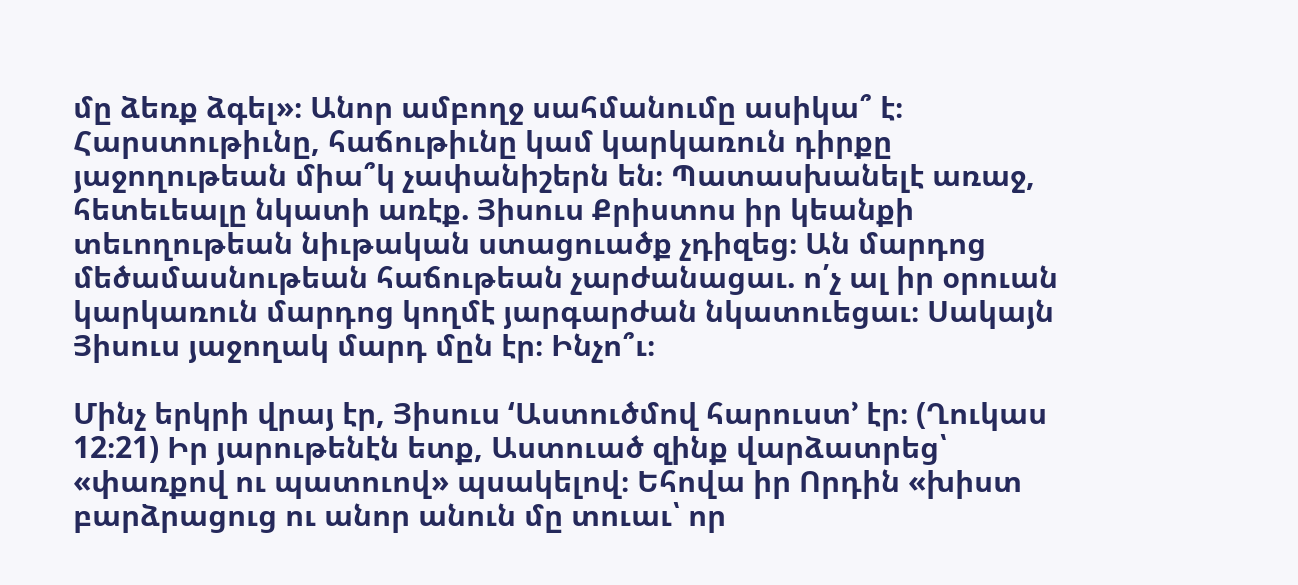մը ձեռք ձգել»։ Անոր ամբողջ սահմանումը ասիկա՞ է։ Հարստութիւնը, հաճութիւնը կամ կարկառուն դիրքը յաջողութեան միա՞կ չափանիշերն են։ Պատասխանելէ առաջ, հետեւեալը նկատի առէք. Յիսուս Քրիստոս իր կեանքի տեւողութեան նիւթական ստացուածք չդիզեց։ Ան մարդոց մեծամասնութեան հաճութեան չարժանացաւ. ո՛չ ալ իր օրուան կարկառուն մարդոց կողմէ յարգարժան նկատուեցաւ։ Սակայն Յիսուս յաջողակ մարդ մըն էր։ Ինչո՞ւ։

Մինչ երկրի վրայ էր, Յիսուս ‘Աստուծմով հարուստ’ էր։ (Ղուկաս 12։21) Իր յարութենէն ետք, Աստուած զինք վարձատրեց՝ «փառքով ու պատուով» պսակելով։ Եհովա իր Որդին «խիստ բարձրացուց ու անոր անուն մը տուաւ՝ որ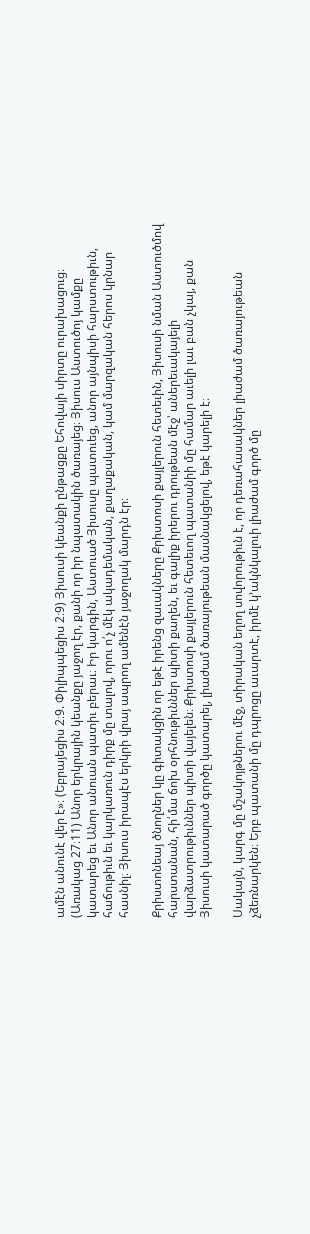ամէն անունէ վեր է»։ (Եբրայեցիս 2։9. Փիլիպպեցիս 2։9) Յիսուսի կեանքի ընթացքը Եհովայի սիրտը ուրախացուց։ (Առակաց 27։11) Անոր երկրային կեանքը յաջող էր, քանի որ իր նպատակին ծառայեց։ Յիսուս Աստուծոյ կամքը կատարեց եւ Անոր անուան պատիւ բերաւ։ Իր կարգին, Աստուած Յիսուսը պատուեց, անոր այնպիսի հարստութիւն, հաճութիւն եւ կարկառուն դիրք մը տալով, որու ո՛չ մէկ ակադեմական, քաղաքական, կամ մարզական հերոս կրնար հասնիլ։ Յիսուս իրապէս երկրի վրայ ապրող ամենէն յաջողակ մարդն էր։

Քրիստոնեայ ծնողներ կը գիտակցին որ եթէ իրենց զաւակները Քրիստոսի քայլերուն հետեւին, Յիսուսի նման Աստուծմով հարստանան, հի՛մա ճոխ օրհնութիւններ պիտի քաղեն, եւ գալիք իրերու դրութեան մէջ՝ աներեւակայելի վարձատրութիւններ պիտի վայելեն։ Քրիստոսի քայլերուն հետեւող պատանիի մը համար աւելի լաւ բան չկայ, քան Յիսուսի կատարած գործը կատարել, լիաժամ ծառայութեան մասնակցելով, եթէ կարելի է։

Սակայն, կարգ մը մշակոյթներու մէջ, տիրական եղող սովորութիւն է, որ դեռահասակներ լիաժամ ծառայութեան չձեռնարկեն։ Երբ պատանի մը դպրոցը աւարտէ, իրմէ կ’ակնկալուի լիաժամ գործ մը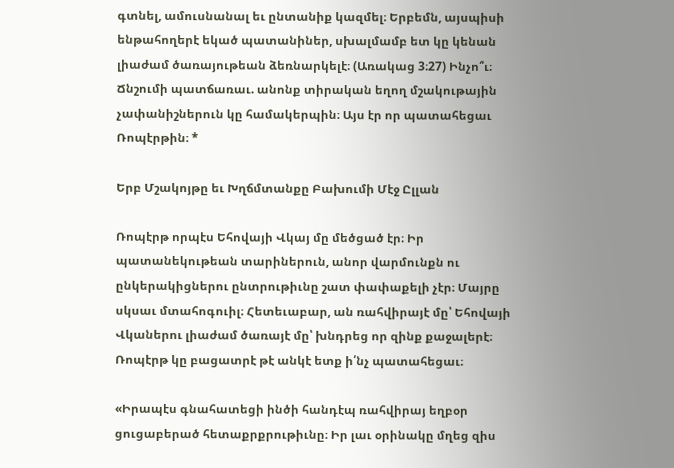գտնել, ամուսնանալ եւ ընտանիք կազմել։ Երբեմն, այսպիսի ենթահողերէ եկած պատանիներ, սխալմամբ ետ կը կենան լիաժամ ծառայութեան ձեռնարկելէ։ (Առակաց 3։27) Ինչո՞ւ։ Ճնշումի պատճառաւ. անոնք տիրական եղող մշակութային չափանիշներուն կը համակերպին։ Այս էր որ պատահեցաւ Ռոպէրթին։ *

Երբ Մշակոյթը եւ Խղճմտանքը Բախումի Մէջ Ըլլան

Ռոպէրթ որպէս Եհովայի Վկայ մը մեծցած էր։ Իր պատանեկութեան տարիներուն, անոր վարմունքն ու ընկերակիցներու ընտրութիւնը շատ փափաքելի չէր։ Մայրը սկսաւ մտահոգուիլ։ Հետեւաբար, ան ռահվիրայէ մը՝ Եհովայի Վկաներու լիաժամ ծառայէ մը՝ խնդրեց որ զինք քաջալերէ։ Ռոպէրթ կը բացատրէ թէ անկէ ետք ի՛նչ պատահեցաւ։

«Իրապէս գնահատեցի ինծի հանդէպ ռահվիրայ եղբօր ցուցաբերած հետաքրքրութիւնը։ Իր լաւ օրինակը մղեց զիս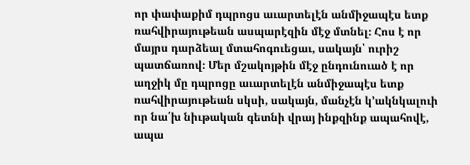որ փափաքիմ դպրոցս աւարտելէն անմիջապէս ետք ռահվիրայութեան ասպարէզին մէջ մտնել։ Հոս է որ մայրս դարձեալ մտահոգուեցաւ, սակայն՝ ուրիշ պատճառով։ Մեր մշակոյթին մէջ ընդունուած է որ աղջիկ մը դպրոցը աւարտելէն անմիջապէս ետք ռահվիրայութեան սկսի, սակայն, մանչէն կ’ակնկալուի որ նա՛խ նիւթական գետնի վրայ ինքզինք ապահովէ, ապա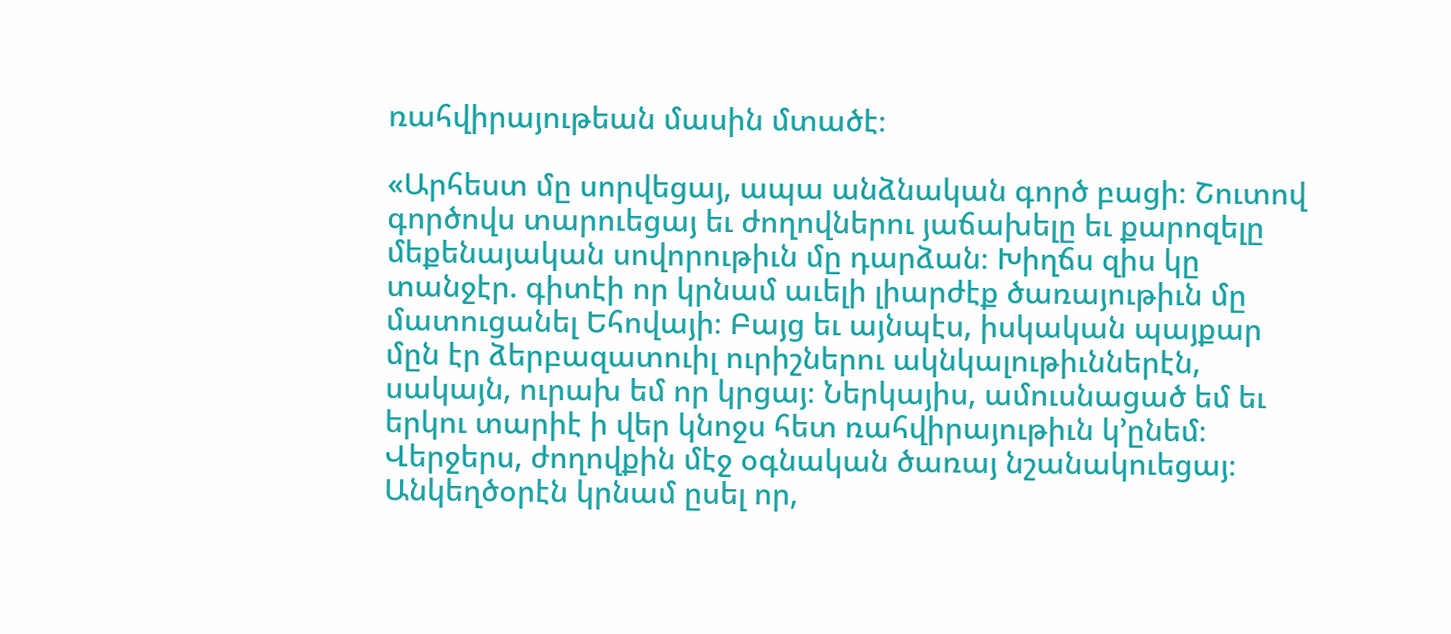ռահվիրայութեան մասին մտածէ։

«Արհեստ մը սորվեցայ, ապա անձնական գործ բացի։ Շուտով գործովս տարուեցայ եւ ժողովներու յաճախելը եւ քարոզելը մեքենայական սովորութիւն մը դարձան։ Խիղճս զիս կը տանջէր. գիտէի որ կրնամ աւելի լիարժէք ծառայութիւն մը մատուցանել Եհովայի։ Բայց եւ այնպէս, իսկական պայքար մըն էր ձերբազատուիլ ուրիշներու ակնկալութիւններէն, սակայն, ուրախ եմ որ կրցայ։ Ներկայիս, ամուսնացած եմ եւ երկու տարիէ ի վեր կնոջս հետ ռահվիրայութիւն կ’ընեմ։ Վերջերս, ժողովքին մէջ օգնական ծառայ նշանակուեցայ։ Անկեղծօրէն կրնամ ըսել որ,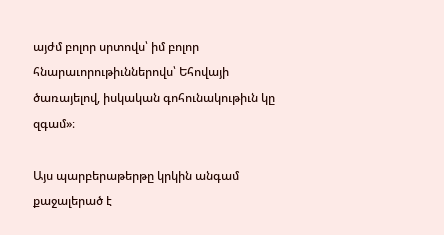այժմ բոլոր սրտովս՝ իմ բոլոր հնարաւորութիւններովս՝ Եհովայի ծառայելով, իսկական գոհունակութիւն կը զգամ»։

Այս պարբերաթերթը կրկին անգամ քաջալերած է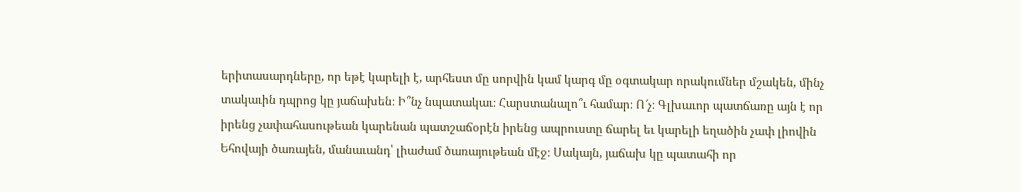երիտասարդները, որ եթէ կարելի է, արհեստ մը սորվին կամ կարգ մը օգտակար որակումներ մշակեն, մինչ տակաւին դպրոց կը յաճախեն։ Ի՞նչ նպատակաւ։ Հարստանալո՞ւ համար։ Ո՜չ։ Գլխաւոր պատճառը այն է որ իրենց չափահասութեան կարենան պատշաճօրէն իրենց ապրուստը ճարել եւ կարելի եղածին չափ լիովին Եհովայի ծառայեն, մանաւանդ՝ լիաժամ ծառայութեան մէջ։ Սակայն, յաճախ կը պատահի որ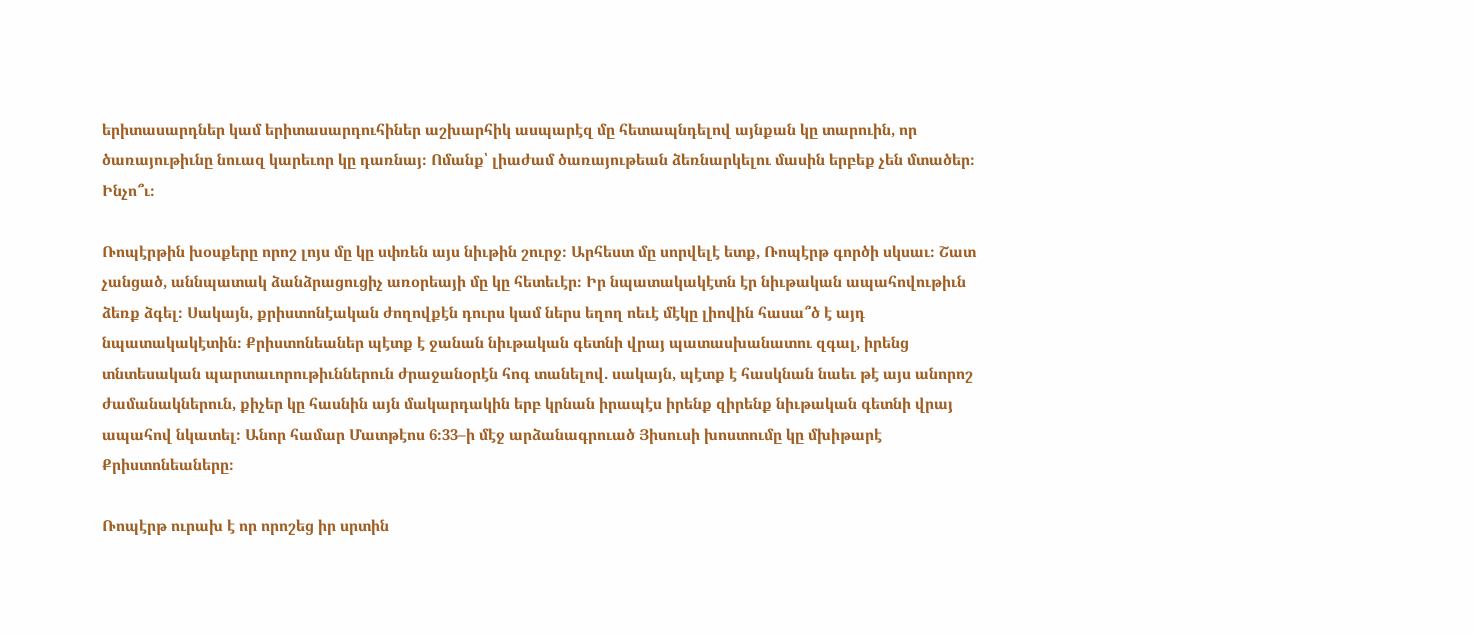երիտասարդներ կամ երիտասարդուհիներ աշխարհիկ ասպարէզ մը հետապնդելով այնքան կը տարուին, որ ծառայութիւնը նուազ կարեւոր կը դառնայ։ Ոմանք՝ լիաժամ ծառայութեան ձեռնարկելու մասին երբեք չեն մտածեր։ Ինչո՞ւ։

Ռոպէրթին խօսքերը որոշ լոյս մը կը սփռեն այս նիւթին շուրջ։ Արհեստ մը սորվելէ ետք, Ռոպէրթ գործի սկսաւ։ Շատ չանցած, աննպատակ ձանձրացուցիչ առօրեայի մը կը հետեւէր։ Իր նպատակակէտն էր նիւթական ապահովութիւն ձեռք ձգել։ Սակայն, քրիստոնէական ժողովքէն դուրս կամ ներս եղող ոեւէ մէկը լիովին հասա՞ծ է այդ նպատակակէտին։ Քրիստոնեաներ պէտք է ջանան նիւթական գետնի վրայ պատասխանատու զգալ, իրենց տնտեսական պարտաւորութիւններուն ժրաջանօրէն հոգ տանելով. սակայն, պէտք է հասկնան նաեւ թէ այս անորոշ ժամանակներուն, քիչեր կը հասնին այն մակարդակին երբ կրնան իրապէս իրենք զիրենք նիւթական գետնի վրայ ապահով նկատել։ Անոր համար Մատթէոս 6։33–ի մէջ արձանագրուած Յիսուսի խոստումը կը մխիթարէ Քրիստոնեաները։

Ռոպէրթ ուրախ է որ որոշեց իր սրտին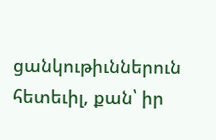ցանկութիւններուն հետեւիլ, քան՝ իր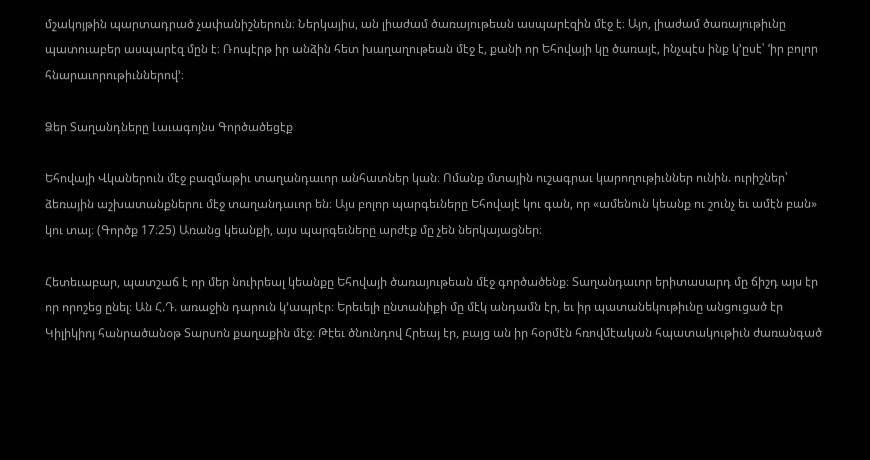մշակոյթին պարտադրած չափանիշներուն։ Ներկայիս, ան լիաժամ ծառայութեան ասպարէզին մէջ է։ Այո, լիաժամ ծառայութիւնը պատուաբեր ասպարէզ մըն է։ Ռոպէրթ իր անձին հետ խաղաղութեան մէջ է, քանի որ Եհովայի կը ծառայէ, ինչպէս ինք կ’ըսէ՝ ‘իր բոլոր հնարաւորութիւններով’։

Ձեր Տաղանդները Լաւագոյնս Գործածեցէք

Եհովայի Վկաներուն մէջ բազմաթիւ տաղանդաւոր անհատներ կան։ Ոմանք մտային ուշագրաւ կարողութիւններ ունին. ուրիշներ՝ ձեռային աշխատանքներու մէջ տաղանդաւոր են։ Այս բոլոր պարգեւները Եհովայէ կու գան, որ «ամենուն կեանք ու շունչ եւ ամէն բան» կու տայ։ (Գործք 17։25) Առանց կեանքի, այս պարգեւները արժէք մը չեն ներկայացներ։

Հետեւաբար, պատշաճ է որ մեր նուիրեալ կեանքը Եհովայի ծառայութեան մէջ գործածենք։ Տաղանդաւոր երիտասարդ մը ճիշդ այս էր որ որոշեց ընել։ Ան Հ.Դ. առաջին դարուն կ’ապրէր։ Երեւելի ընտանիքի մը մէկ անդամն էր, եւ իր պատանեկութիւնը անցուցած էր Կիլիկիոյ հանրածանօթ Տարսոն քաղաքին մէջ։ Թէեւ ծնունդով Հրեայ էր, բայց ան իր հօրմէն հռովմէական հպատակութիւն ժառանգած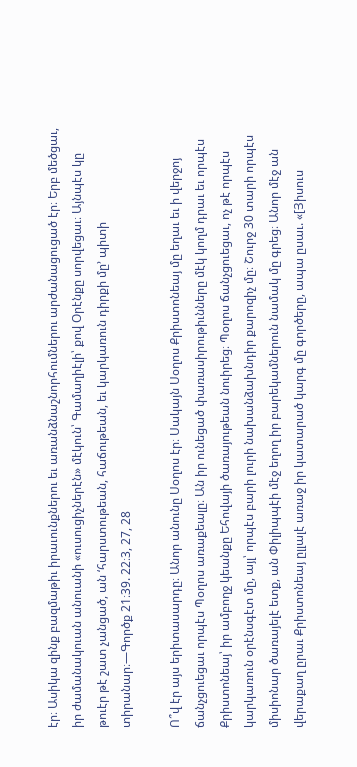էր։ Ասիկա զինք բազմաթիւ իրաւունքներու եւ առանձնաշնորհումներու արժանացուցած էր։ Երբ մեծցաւ, իր ժամանակուան անուանի «ուսուցիչներէն» մէկուն՝ Գամաղիէլի՝ քով Օրէնքը սորվեցաւ։ Այնպէս կը թուէր թէ շատ չանցած, ան ‘հարստութեան, հաճութեան, եւ կարկառուն դիրքի մը’ պիտի տիրանար։—Գործք 21։39. 22։3, 27, 28

Ո՞վ էր այս երիտասարդը։ Անոր անունը Սօղոս էր։ Սակայն Սօղոս Քրիստոնեայ մը եղաւ եւ ի վերջոյ ճանչցուեցաւ որպէս Պօղոս առաքեալը։ Ան իր ունեցած փառասիրութիւնները մէկ կողմ դրաւ եւ որպէս Քրիստոնեայ՝ իր ամբողջ կեանքը Եհովայի ծառայութեան նուիրեց։ Պօղոս ճանչցուեցաւ, ոչ թէ որպէս կարկառուն օրէնսգէտ մը, այլ՝ որպէս բարի լուրի նախանձախնդիր քարոզիչ մը։ Շուրջ 30 տարի որպէս միսիոնար ծառայելէ ետք, ան Փիլիպպէի մէջ եղող իր բարեկամներուն նամակ մը գրեց։ Անոր մէջ ան վերաքաղ ըրաւ Քրիստոնեայ ըլլալէ առաջ իր կատարած կարգ մը գործերը, ապա ըսաւ. «[Յիսուս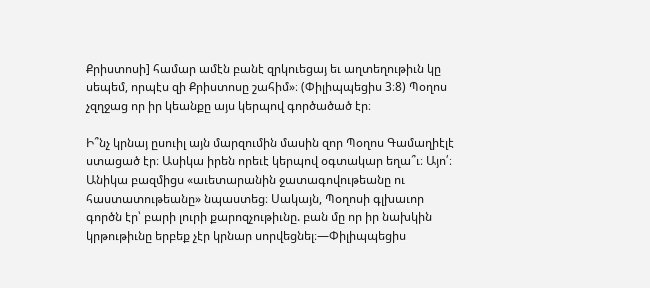Քրիստոսի] համար ամէն բանէ զրկուեցայ եւ աղտեղութիւն կը սեպեմ, որպէս զի Քրիստոսը շահիմ»։ (Փիլիպպեցիս 3։8) Պօղոս չզղջաց որ իր կեանքը այս կերպով գործածած էր։

Ի՞նչ կրնայ ըսուիլ այն մարզումին մասին զոր Պօղոս Գամաղիէլէ ստացած էր։ Ասիկա իրեն որեւէ կերպով օգտակար եղա՞ւ։ Այո՛։ Անիկա բազմիցս «աւետարանին ջատագովութեանը ու հաստատութեանը» նպաստեց։ Սակայն, Պօղոսի գլխաւոր գործն էր՝ բարի լուրի քարոզչութիւնը. բան մը որ իր նախկին կրթութիւնը երբեք չէր կրնար սորվեցնել։—Փիլիպպեցիս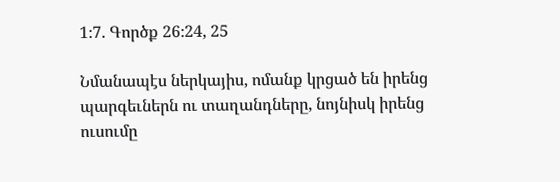1։7. Գործք 26։24, 25

Նմանապէս ներկայիս, ոմանք կրցած են իրենց պարգեւներն ու տաղանդները, նոյնիսկ իրենց ուսումը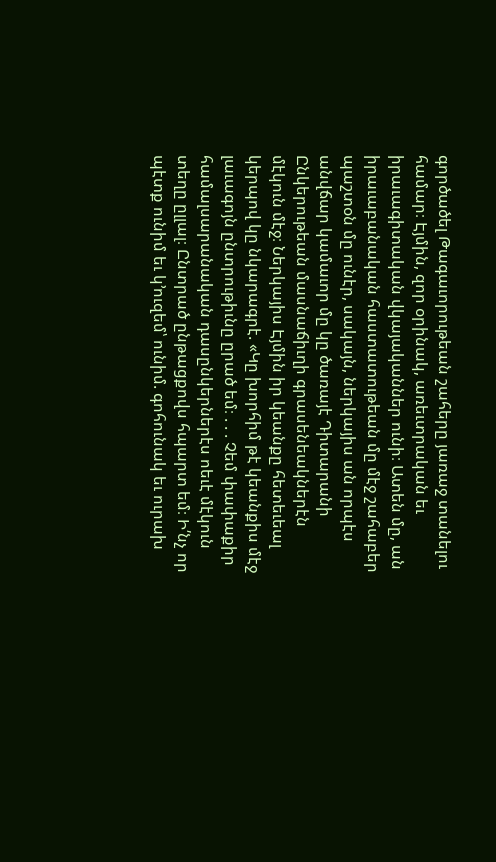գործածել Թագաւորութեան շահերը յառաջ տանելու համար։ Էյմին, զոր օրինակ, առեւտրական եւ իրաւագիտական վկայականներ ունի։ Ատեն մը, ան իրաւաբանական հաստատութեան մը մէջ շահաբեր պաշտօն մը ունէր, սակայն, ներկայիս ան որպէս անվճար կամաւոր մը կը ծառայէ Դիտարանի Ընկերութեան մասնաճիւղի գրասենեակներէն մէկուն մէջ։ Ներկայիս Էյմին իր կեանքը հետեւեալ կերպով կը նկարագրէ. «Կը խորհիմ թէ կեանքիս մէջ լաւագոյն ընտրութիւնը ըրած եմ։ . . . Չեմ փափաքիր համալսարանական դասընկերներէս ոեւէ մէկուն տեղը ըլլալ։ Ընտրած ընթացքովս հպարտ եմ։ Ի՛նչ որ պէտք ունիմ եւ կ’ուզեմ՝ ունիմ. գոհունակ եւ ուրախ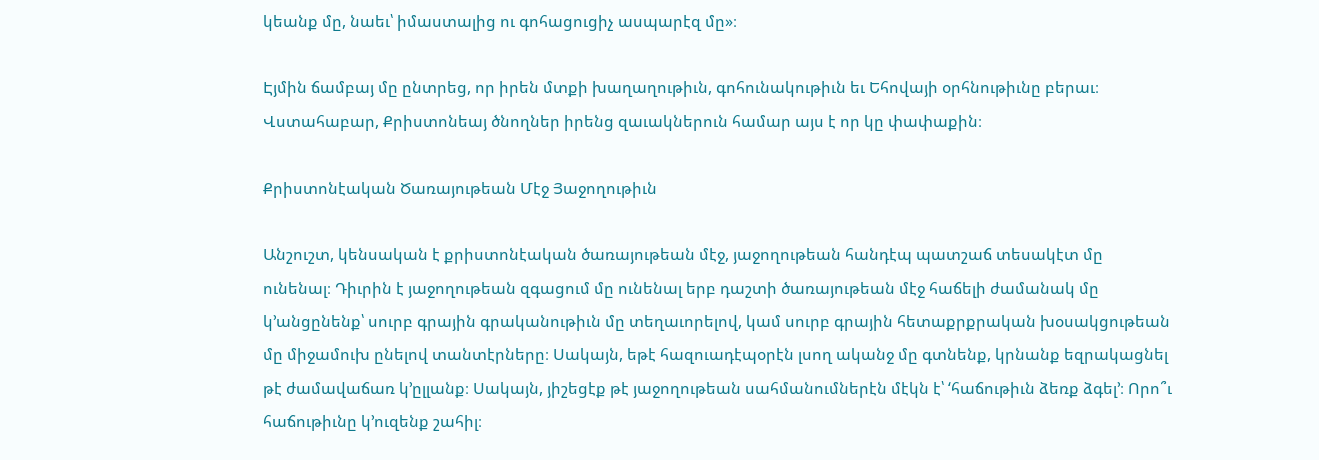կեանք մը, նաեւ՝ իմաստալից ու գոհացուցիչ ասպարէզ մը»։

Էյմին ճամբայ մը ընտրեց, որ իրեն մտքի խաղաղութիւն, գոհունակութիւն եւ Եհովայի օրհնութիւնը բերաւ։ Վստահաբար, Քրիստոնեայ ծնողներ իրենց զաւակներուն համար այս է որ կը փափաքին։

Քրիստոնէական Ծառայութեան Մէջ Յաջողութիւն

Անշուշտ, կենսական է քրիստոնէական ծառայութեան մէջ, յաջողութեան հանդէպ պատշաճ տեսակէտ մը ունենալ։ Դիւրին է յաջողութեան զգացում մը ունենալ երբ դաշտի ծառայութեան մէջ հաճելի ժամանակ մը կ’անցընենք՝ սուրբ գրային գրականութիւն մը տեղաւորելով, կամ սուրբ գրային հետաքրքրական խօսակցութեան մը միջամուխ ընելով տանտէրները։ Սակայն, եթէ հազուադէպօրէն լսող ականջ մը գտնենք, կրնանք եզրակացնել թէ ժամավաճառ կ’ըլլանք։ Սակայն, յիշեցէք թէ յաջողութեան սահմանումներէն մէկն է՝ ‘հաճութիւն ձեռք ձգել’։ Որո՞ւ հաճութիւնը կ’ուզենք շահիլ։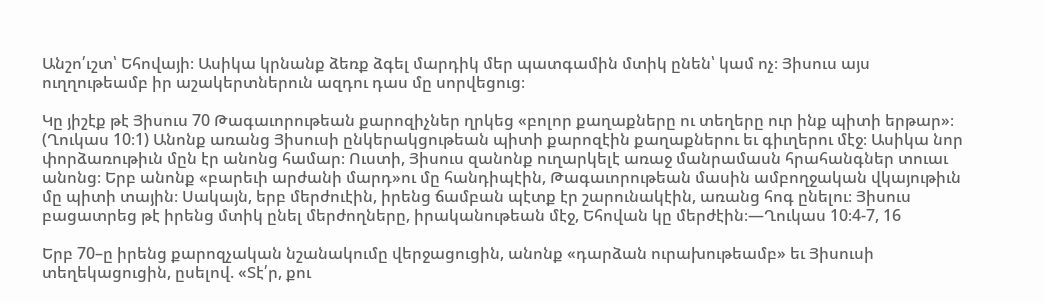Անշո՛ւշտ՝ Եհովայի։ Ասիկա կրնանք ձեռք ձգել մարդիկ մեր պատգամին մտիկ ընեն՝ կամ ոչ։ Յիսուս այս ուղղութեամբ իր աշակերտներուն ազդու դաս մը սորվեցուց։

Կը յիշէք թէ Յիսուս 70 Թագաւորութեան քարոզիչներ ղրկեց «բոլոր քաղաքները ու տեղերը ուր ինք պիտի երթար»։ (Ղուկաս 10։1) Անոնք առանց Յիսուսի ընկերակցութեան պիտի քարոզէին քաղաքներու եւ գիւղերու մէջ։ Ասիկա նոր փորձառութիւն մըն էր անոնց համար։ Ուստի, Յիսուս զանոնք ուղարկելէ առաջ մանրամասն հրահանգներ տուաւ անոնց։ Երբ անոնք «բարեւի արժանի մարդ»ու մը հանդիպէին, Թագաւորութեան մասին ամբողջական վկայութիւն մը պիտի տային։ Սակայն, երբ մերժուէին, իրենց ճամբան պէտք էր շարունակէին, առանց հոգ ընելու։ Յիսուս բացատրեց թէ իրենց մտիկ ընել մերժողները, իրականութեան մէջ, Եհովան կը մերժէին։—Ղուկաս 10։4-7, 16

Երբ 70–ը իրենց քարոզչական նշանակումը վերջացուցին, անոնք «դարձան ուրախութեամբ» եւ Յիսուսի տեղեկացուցին, ըսելով. «Տէ՛ր, քու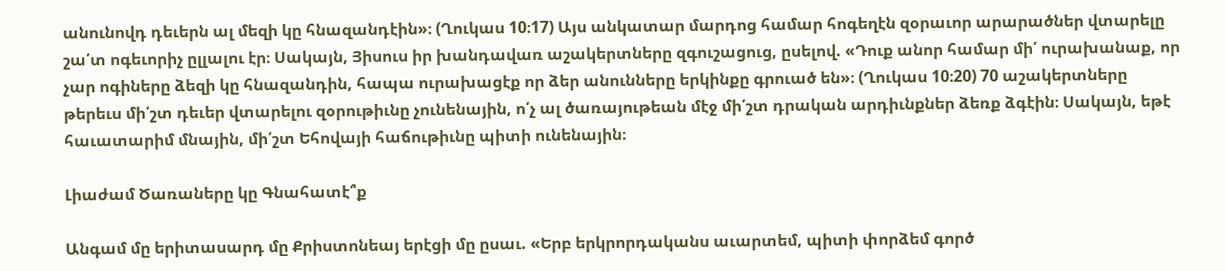անունովդ դեւերն ալ մեզի կը հնազանդէին»։ (Ղուկաս 10։17) Այս անկատար մարդոց համար հոգեղէն զօրաւոր արարածներ վտարելը շա՛տ ոգեւորիչ ըլլալու էր։ Սակայն, Յիսուս իր խանդավառ աշակերտները զգուշացուց, ըսելով. «Դուք անոր համար մի՛ ուրախանաք, որ չար ոգիները ձեզի կը հնազանդին, հապա ուրախացէք որ ձեր անունները երկինքը գրուած են»։ (Ղուկաս 10։20) 70 աշակերտները թերեւս մի՛շտ դեւեր վտարելու զօրութիւնը չունենային, ո՛չ ալ ծառայութեան մէջ մի՛շտ դրական արդիւնքներ ձեռք ձգէին։ Սակայն, եթէ հաւատարիմ մնային, մի՛շտ Եհովայի հաճութիւնը պիտի ունենային։

Լիաժամ Ծառաները կը Գնահատէ՞ք

Անգամ մը երիտասարդ մը Քրիստոնեայ երէցի մը ըսաւ. «Երբ երկրորդականս աւարտեմ, պիտի փորձեմ գործ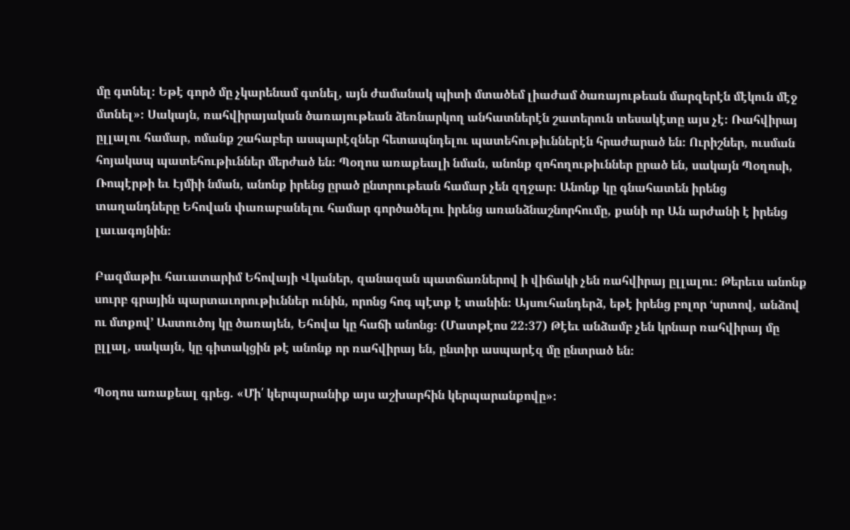մը գտնել։ Եթէ գործ մը չկարենամ գտնել, այն ժամանակ պիտի մտածեմ լիաժամ ծառայութեան մարզերէն մէկուն մէջ մտնել»։ Սակայն, ռահվիրայական ծառայութեան ձեռնարկող անհատներէն շատերուն տեսակէտը այս չէ։ Ռահվիրայ ըլլալու համար, ոմանք շահաբեր ասպարէզներ հետապնդելու պատեհութիւններէն հրաժարած են։ Ուրիշներ, ուսման հոյակապ պատեհութիւններ մերժած են։ Պօղոս առաքեալի նման, անոնք զոհողութիւններ ըրած են, սակայն Պօղոսի, Ռոպէրթի եւ Էյմիի նման, անոնք իրենց ըրած ընտրութեան համար չեն զղջար։ Անոնք կը գնահատեն իրենց տաղանդները Եհովան փառաբանելու համար գործածելու իրենց առանձնաշնորհումը, քանի որ Ան արժանի է իրենց լաւագոյնին։

Բազմաթիւ հաւատարիմ Եհովայի Վկաներ, զանազան պատճառներով ի վիճակի չեն ռահվիրայ ըլլալու։ Թերեւս անոնք սուրբ գրային պարտաւորութիւններ ունին, որոնց հոգ պէտք է տանին։ Այսուհանդերձ, եթէ իրենց բոլոր ‘սրտով, անձով ու մտքով’ Աստուծոյ կը ծառայեն, Եհովա կը հաճի անոնց։ (Մատթէոս 22։37) Թէեւ անձամբ չեն կրնար ռահվիրայ մը ըլլալ, սակայն, կը գիտակցին թէ անոնք որ ռահվիրայ են, ընտիր ասպարէզ մը ընտրած են։

Պօղոս առաքեալ գրեց. «Մի՛ կերպարանիք այս աշխարհին կերպարանքովը»։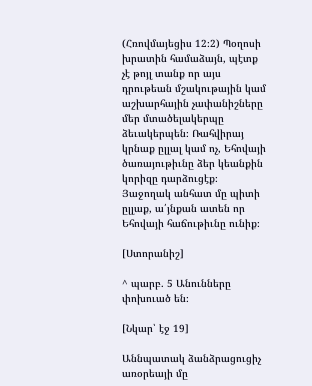(Հռովմայեցիս 12։2) Պօղոսի խրատին համաձայն, պէտք չէ թոյլ տանք որ այս դրութեան մշակութային կամ աշխարհային չափանիշները մեր մտածելակերպը ձեւակերպեն։ Ռահվիրայ կրնաք ըլլալ կամ ոչ, Եհովայի ծառայութիւնը ձեր կեանքին կորիզը դարձուցէք։ Յաջողակ անհատ մը պիտի ըլլաք, ա՛յնքան ատեն որ Եհովայի հաճութիւնը ունիք։

[Ստորանիշ]

^ պարբ. 5 Անունները փոխուած են։

[Նկար՝ էջ 19]

Աննպատակ ձանձրացուցիչ առօրեայի մը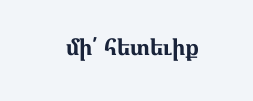մի՛ հետեւիք